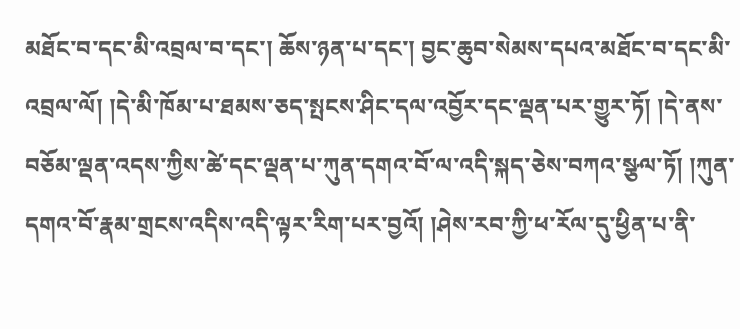མཐོང་བ་དང་མི་འབྲལ་བ་དང་། ཆོས་ཉན་པ་དང་། བྱང་ཆུབ་སེམས་དཔའ་མཐོང་བ་དང་མི་འབྲལ་ལོ། །དེ་མི་ཁོམ་པ་ཐམས་ཅད་སྤངས་ཤིང་དལ་འབྱོར་དང་ལྡན་པར་གྱུར་ཏོ། །དེ་ནས་བཅོམ་ལྡན་འདས་ཀྱིས་ཚེ་དང་ལྡན་པ་ཀུན་དགའ་བོ་ལ་འདི་སྐད་ཅེས་བཀའ་སྩལ་ཏོ། །ཀུན་དགའ་བོ་རྣམ་གྲངས་འདིས་འདི་ལྟར་རིག་པར་བྱའོ། །ཤེས་རབ་ཀྱི་ཕ་རོལ་དུ་ཕྱིན་པ་ནི་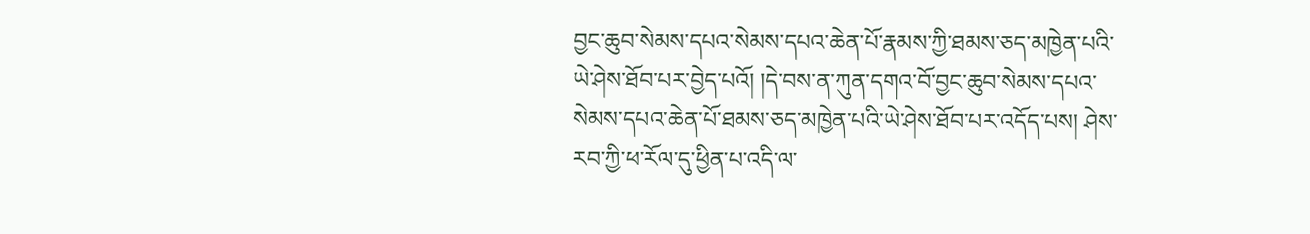བྱང་ཆུབ་སེམས་དཔའ་སེམས་དཔའ་ཆེན་པོ་རྣམས་ཀྱི་ཐམས་ཅད་མཁྱེན་པའི་ཡེ་ཤེས་ཐོབ་པར་བྱེད་པའོ། །དེ་བས་ན་ཀུན་དགའ་བོ་བྱང་ཆུབ་སེམས་དཔའ་སེམས་དཔའ་ཆེན་པོ་ཐམས་ཅད་མཁྱེན་པའི་ཡེ་ཤེས་ཐོབ་པར་འདོད་པས། ཤེས་རབ་ཀྱི་ཕ་རོལ་དུ་ཕྱིན་པ་འདི་ལ་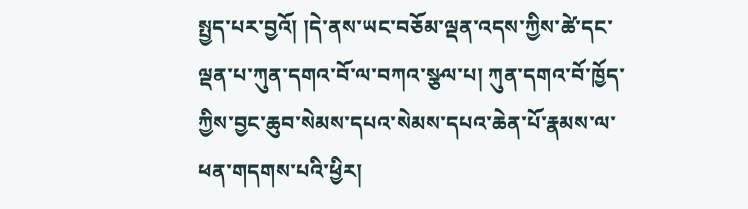སྤྱད་པར་བྱའོ། །དེ་ནས་ཡང་བཅོམ་ལྡན་འདས་ཀྱིས་ཚེ་དང་ལྡན་པ་ཀུན་དགའ་བོ་ལ་བཀའ་སྩལ་པ། ཀུན་དགའ་བོ་ཁྱོད་ཀྱིས་བྱང་ཆུབ་སེམས་དཔའ་སེམས་དཔའ་ཆེན་པོ་རྣམས་ལ་ཕན་གདགས་པའི་ཕྱིར།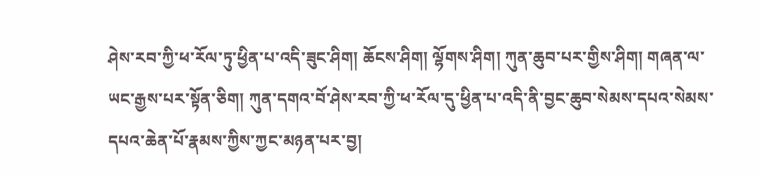ཤེས་རབ་ཀྱི་ཕ་རོལ་ཏུ་ཕྱིན་པ་འདི་ཟུང་ཤིག། ཆོངས་ཤིག། ལྷོགས་ཤིག། ཀུན་ཆུབ་པར་གྱིས་ཤིག། གཞན་ལ་ཡང་རྒྱས་པར་སྟོན་ཅིག། ཀུན་དགའ་བོ་ཤེས་རབ་ཀྱི་ཕ་རོལ་དུ་ཕྱིན་པ་འདི་ནི་བྱང་ཆུབ་སེམས་དཔའ་སེམས་དཔའ་ཆེན་པོ་རྣམས་ཀྱིས་ཀྱང་མཉན་པར་བྱ།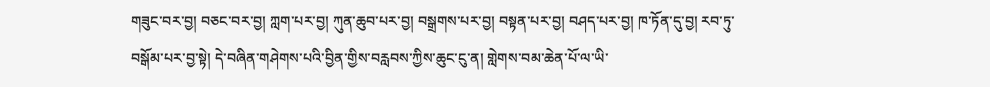གཟུང་བར་བྱ། བཅང་བར་བྱ། ཀླག་པར་བྱ། ཀུན་ཆུབ་པར་བྱ། བསྒྲགས་པར་བྱ། བསྟན་པར་བྱ། བཤད་པར་བྱ། ཁ་ཏོན་དུ་བྱ། རབ་ཏུ་བསྒོམ་པར་བྱ་སྟེ། དེ་བཞིན་གཤེགས་པའི་བྱིན་གྱིས་བརླབས་ཀྱིས་ཆུང་ངུ་ན། གླེགས་བམ་ཆེན་པོ་ལ་ཡི་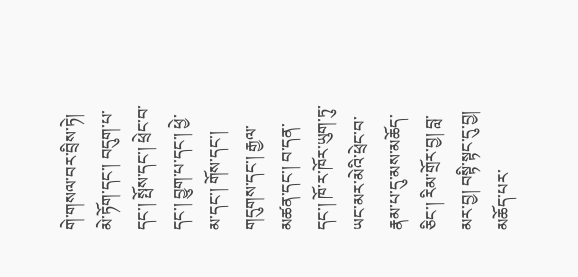གེ་གསལ་བར་བྲིས་ཏེ། མེ་ཏོག་དང་། བདུག་པ་དང་། སྤོས་དང་། ཕྲེང་བ་དང་། བྱུག་པ་དང་། ཕྱེ་མ་དང་། གོས་དང་། གདུགས་དང་། རྒྱལ་མཚན་དང་། བ་དན་དང་། ཁོ་ར་ཁོར་ཡུག་ཏུ་ཡང་མར་མེའི་ཕྲེང་བ་རྣམ་པ་དུ་མས་མཆོད་ཅིང་། རིམ་གྲོར་བྱ། བླ་མར་བྱ། བསྟི་སྟང་དུ་བྱ། མཆོད་པར་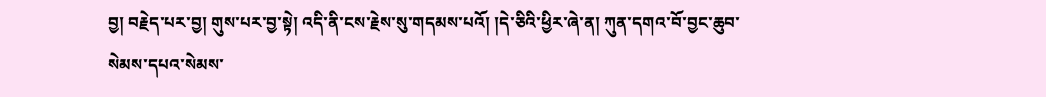བྱ། བརྗེད་པར་བྱ། གུས་པར་བྱ་སྟེ། འདི་ནི་ངས་རྗེས་སུ་གདམས་པའོ། །དེ་ཅིའི་ཕྱིར་ཞེ་ན། ཀུན་དགའ་བོ་བྱང་ཆུབ་སེམས་དཔའ་སེམས་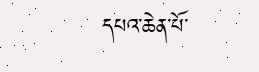དཔའ་ཆེན་པོ་